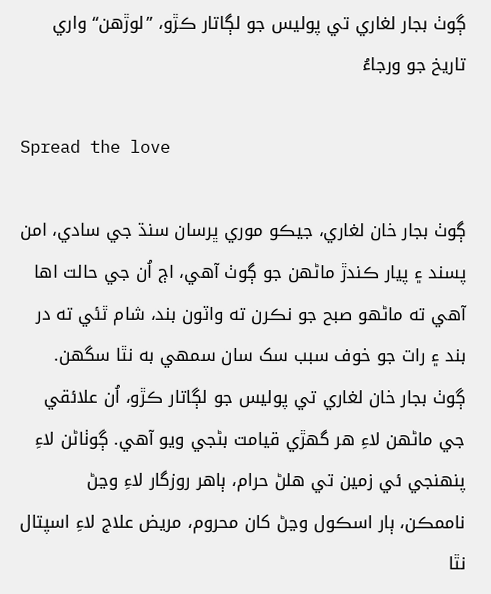ڳوٺ بجار لغاري تي پوليس جو لڳاتار ڪڙو، ”لوڙهن“ واري تاريخ جو ورجاءُ

Spread the love

ڳوٺ بجار خان لغاري، جيڪو موري ڀرسان سنڌ جي سادي، امن پسند ۽ پيار ڪندڙ ماڻهن جو ڳوٺ آهي، اڄ اُن جي حالت اها آهي ته ماڻهو صبح جو نڪرن ته واٽون بند، شام ٿئي ته در بند ۽ رات جو خوف سبب سک سان سمهي به نٿا سگهن. ڳوٺ بجار خان لغاري تي پوليس جو لڳاتار ڪڙو، اُن علائقي جي ماڻهن لاءِ هر گهڙي قيامت بڻجي ويو آهي. ڳوٺاڻن لاءِ پنهنجي ئي زمين تي هلڻ حرام، ٻاهر روزگار لاءِ وڃڻ ناممڪن، ٻار اسڪول وڃڻ کان محروم، مريض علاج لاءِ اسپتال نٿا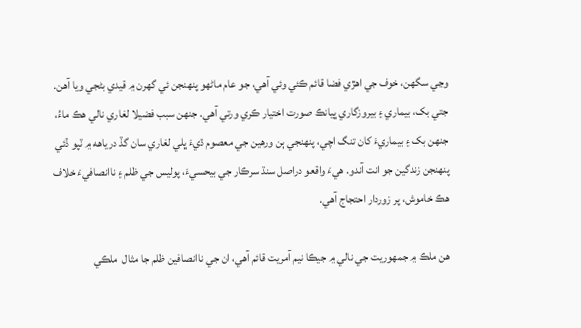وڃي سگهن، خوف جي اهڙي فضا قائم ڪئي وئي آهي، جو عام ماڻهو پنهنجن ئي گهرن ۾ قيدي بڻجي ويا آهن. جتي بک، بيماري ۽ بيروزگاري ڀيانڪ صورت اختيار ڪري ورتي آهي. جنهن سبب فضيلا لغاري نالي هڪ ماءُ، جنهن بک ۽ بيماريءَ کان تنگ اچي، پنهنجي ٻن ورهين جي معصوم ڌيءَ ڀلي لغاري سان گڏ درياهه ۾ ٽپو ڏئي پنهنجن زندگين جو انت آندو. هيءَ واقعو دراصل سنڌ سرڪار جي بيحسيءَ، پوليس جي ظلم ۽ ناانصافيءَ خلاف هڪ خاموش، پر زوردار احتجاج آهي.

هن ملڪ ۾ جمهوريت جي نالي ۾ جيڪا نيم آمريت قائم آهي، ان جي ناانصافين ظلم جا مثال  ملڪي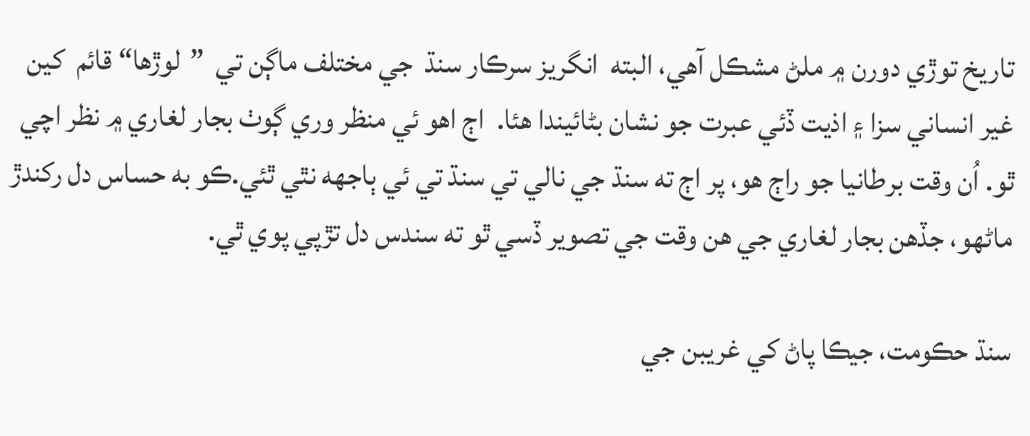تاريخ توڙي دورن ۾ ملڻ مشڪل آهي، البته  انگريز سرڪار سنڌ  جي مختلف ماڳن تي  ”لوڙها“ قائم  کين غير انساني سزا ۽ اذيت ڏئي عبرت جو نشان بڻائيندا هئا.  اڄ اهو ئي منظر وري ڳوٺ بجار لغاري ۾ نظر اچي ٿو. اُن وقت برطانيا جو راڄ هو، پر اڄ ته سنڌ جي نالي تي سنڌ تي ئي ٻاجهه نٿي ٿئي.ڪو به حساس دل رکندڙ ماڻهو، جڏهن بجار لغاري جي هن وقت جي تصوير ڏسي ٿو ته سندس دل تڙپي پوي ٿي.

سنڌ حڪومت، جيڪا پاڻ کي غريبن جي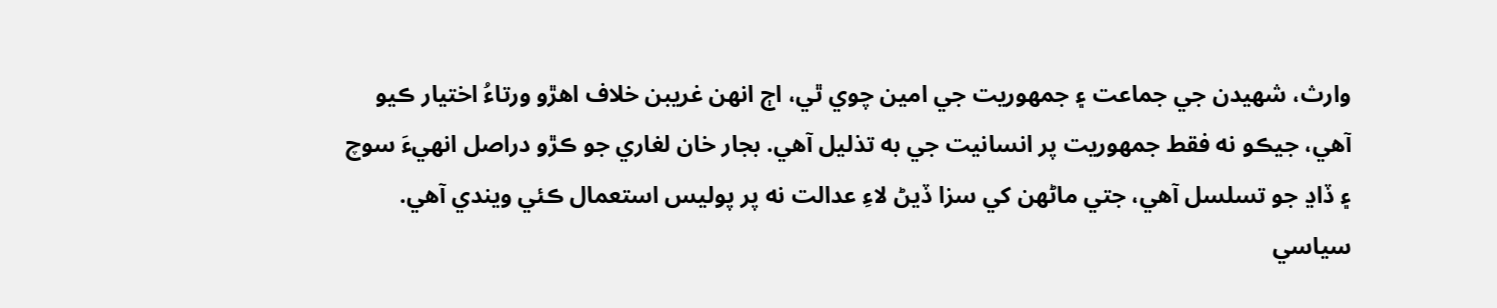وارث، شهيدن جي جماعت ۽ جمهوريت جي امين چوي ٿي، اڄ انهن غريبن خلاف اهڙو ورتاءُ اختيار ڪيو آهي، جيڪو نه فقط جمهوريت پر انسانيت جي به تذليل آهي. بجار خان لغاري جو ڪڙو دراصل انهيءَ سوچ ۽ ڏاڍ جو تسلسل آهي، جتي ماڻهن کي سزا ڏيڻ لاءِ عدالت نه پر پوليس استعمال ڪئي ويندي آهي. سياسي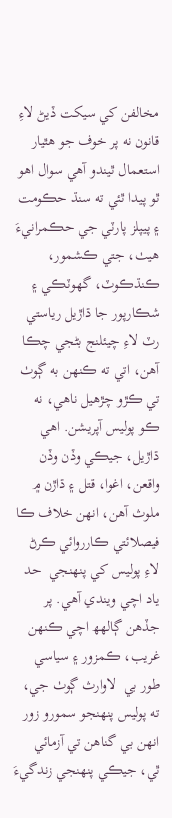مخالفن کي سيکت ڏيڻ لاءِ قانون نه پر خوف جو هٿيار استعمال ٿيندو آهي سوال اهو ٿو پيدا ٿئي ته سنڌ حڪومت ۽ پيپلز پارٽي جي حڪمرانيءَ هيٺ، جتي ڪشمور، ڪنڌڪوٽ، گهوٽڪي ۽ شڪارپور جا ڌاڙيل رياستي رٽ لاءِ چيئلنج بڻجي چڪا آهن، اتي ته ڪنهن به ڳوٺ تي ڪڙو چڙهيل ناهي، نه ڪو پوليس آپريشن. اهي ڌاڙيل، جيڪي وڏن وڏن واقعن، اغوا، قتل ۽ ڌاڙن ۾ ملوث آهن، انهن خلاف ڪا فيصلائتي ڪارروائي ڪرڻ لاءِ پوليس کي پنهنجي  حد ياد اچي ويندي آهي. پر جڏهن ڳالهھ اچي ڪنهن غريب، ڪمزور ۽ سياسي طور بي  لاوارث ڳوٺ جي، ته پوليس پنهنجو سمورو زور انهن بي گناهن تي آزمائي ٿي، جيڪي پنهنجي زندگيءَ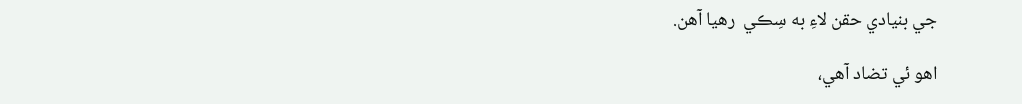جي بنيادي حقن لاءِ به سِڪي  رهيا آهن.

اهو ئي تضاد آهي،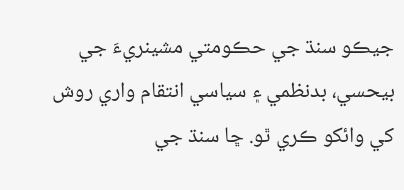جيڪو سنڌ جي حڪومتي مشينريءَ جي بيحسي، بدنظمي ۽ سياسي انتقام واري روش کي وائکو ڪري ٿو. ڇا سنڌ جي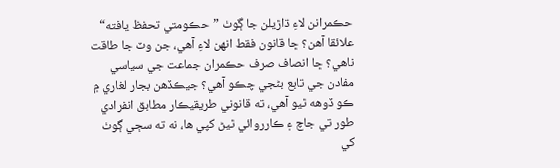حڪمرانن لاءِ ڌاڙيلن جا ڳوٺ ”حڪومتي تحفظ يافته“ علائقا آهن؟ ڇا قانون فقط انهن لاءِ آهي، جن وٽ جا طاقت ناهي؟ ڇا انصاف صرف حڪمران جماعت جي سياسي مفادن جي تابع بڻجي چڪو آهي؟ جيڪڏهن بجار لغاري ۾ ڪو ڏوهه ٿيو آهي، ته قانوني طريقيڪار مطابق انفرادي طور تي جاچ ۽ ڪارروائي ٿيڻ کپي ها، نه ته سڄي ڳوٺ کي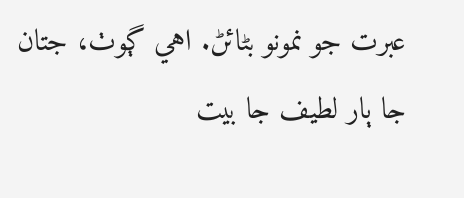عبرت جو نمونو بڻائڻ. اهي ڳوٺ، جتان جا ٻار لطيف جا بيت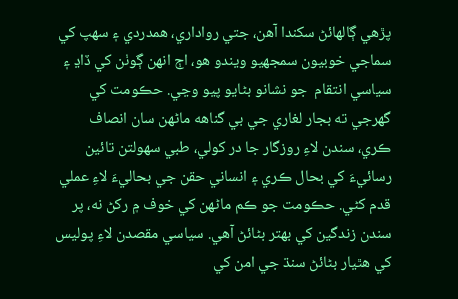پڙهي ڳالهائڻ سکندا آهن، جتي رواداري، همدردي ۽ سهپ کي سماجي خوبيون سمجهيو ويندو هو، اڄ انهن ڳوٺن کي ڏاڍ ۽ سياسي انتقام  جو نشانو بڻايو پيو وڃي. حڪومت کي گهرجي ته بجار لغاري جي بي گناهه ماڻهن سان انصاف ڪري، سندن لاءِ روزگار جا در کولي، طبي سهولتن تائين رسائيءَ کي بحال ڪري ۽ انساني حقن جي بحاليءَ لاءِ عملي قدم کڻي. حڪومت جو ڪم ماڻهن کي خوف ۾ رکڻ نه، پر سندن زندگين کي بهتر بڻائڻ آهي. سياسي مقصدن لاءِ پوليس کي هٿيار بڻائڻ سنڌ جي امن کي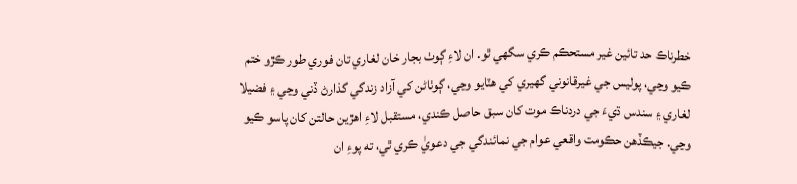خطرناڪ حد تائين غير مستحڪم ڪري سگهي ٿو. ان لاءِ ڳوٺ بجار خان لغاري تان فوري طور ڪڙو ختم ڪيو وڃي، پوليس جي غيرقانوني گهيري کي هٽايو وڃي، ڳوٺاڻن کي آزاد زندگي گذارڻ ڏني وڃي ۽ فضيلا لغاري ۽ سندس ڌيءَ جي دردناڪ موت کان سبق حاصل ڪندي، مستقبل لاءِ اهڙين حالتن کان پاسو ڪيو وڃي. جيڪڏهن حڪومت واقعي عوام جي نمائندگي جي دعويٰ ڪري ٿي، ته پوءِ ان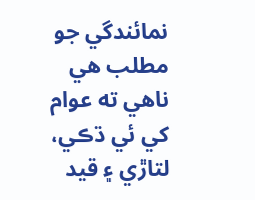نمائندگي جو مطلب هي ناهي ته عوام کي ئي ڌڪي، لتاڙي ۽ قيد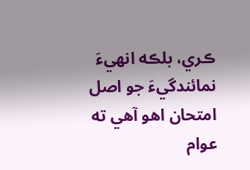ڪري، بلڪه انهيءَ نمائندگيءَ جو اصل امتحان اهو آهي ته عوام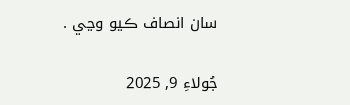سان انصاف ڪيو وڃي .

جُولاءِ 9, 2025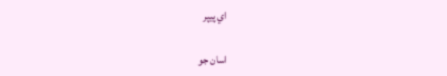اي پيپر

اسان جو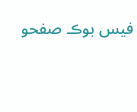فيس بوڪ صفحو